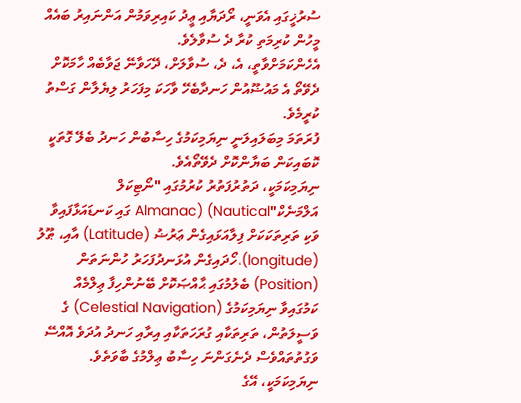ސުރުޚީގައި އެވަނީ، ރޯދަޔާއި ޢީދު ކައިރިވަމުން އަންނައިރު ބައެއް މީހުން ކުރިމަތި ކުރާ ދެ ސުވާލެވެ.
އެހެންކަމަށްވާތީ، އެ، ދެ، ސުވާލަށް، ދޭހަވާނޭ ޖަވާބެއް ހާމަކޮށް ދެވޭތޯ އެ މައުޟޫއުން ހަނދާބެހޭ ވާހަކަ މިފަހަރު ލިޔެލާން ގަސްތު ކުރީމެވެ.
ފުރަތަމަ މިބަލައިލަނީ ނިޔަމިކަމުގެ ހިސާބުން ހަނދު ބެލޭ ގޮތަކީ ކޮބައިކަން ބަޔާންކޮށް ދެވޭތޯއެވެ.
ނިޔަމިކަމަކީ، ދަތުރުފަތުރު ކުރުމުގައި "ނޯޓިކަލް އަލްމަނެކް"Almanac) (Nautical ގައި ކަނޑައަޅާފައިވާ ވަކި ތަރިތަކަކަށް ފިލާއަޅައިގެން ޢަރުޟު (Latitude) އާއި، ޠޫލު (longitude)، ހޯދައިގެން އުޅަނދުފަހަރު ހުންނަތަން (Position) ބެލުމުގައި ޙާއްޞަކޮށް ބޭނުންހިފާ ޢިލްމެއް ކަމުގައިވާ ނިޔަމިކަމުގެ (Celestial Navigation) ގެ ވަސީލަތުން، ތަރިތަކާއި ގުރަހަތަކާއި އިރާއި ހަނދު އުދަވެ އޮއްސޭ ވަގުތުތައްވެސް ދެނެގަންނަ ހިސާބު ޢިލްމުގެ ބާވަތެވެ.
ނިޔަމިކަމަކީ، އޭގެ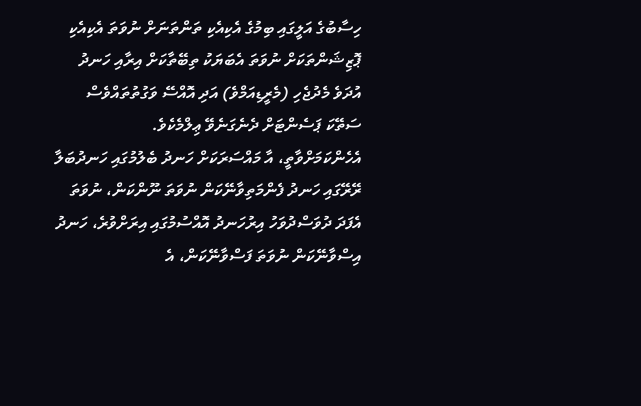ހިސާބުގެ އަލީގައި ބިމުގެ އެކިއެކި ތަންތަނަށް ނުވަތަ އެކިއެކި ޕޮޒިޝަންތަކަށް ނުވަތަ އެބަޔަކު ތިބޭތާކަށް އިރާއި ހަނދު އުދަވެ މެދުޖެހި (މެރީޑިއަމްވެ) އަދި އޮއްސޭ ވަގުތުތައްވެސް ސަތޭކަ ޕަސެންޓަށް ދެނެގަނެވޭ ޢިލްމެކެވެ.
އެހެންކަމަށްވާތީ، އާ މައްސަރަކަށް ހަނދު ބެލުމުގައި ހަނދުބަލާ ރޭރޭގައި ހަނދު ފެންމަތިވާނޭކަން ނުވަތަ ނޫންކަން، ނުވަތަ އެފަދަ ދުވަސްދުވަހު އިރުހަނދު އޮއްސުމުގައި އިރަށްވުރެ، ހަނދު އިސްވާނޭކަން ނުވަތަ ފަސްވާނޭކަން، އެ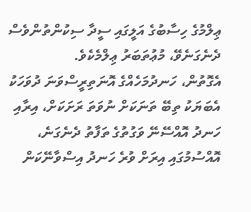ޢިލްމުގެ ހިސާބުގެ އަލީގައި ސީދާ ސިކުންތުންވެސް ދެނެގަނެވޭ، މުޢުތަބަރު ޢިލްމެކެވެ.
އެގޮތުން، ހަނދުމަހެއްގެ އޮނަތިރީސްވަނަ ދުވަހަކު އެބަޔަކު ތިބޭ ތަނަކަށް ނުވަތަ ރަށަކަށް، އިރާއި ހަނދު އޮއްސޭނޭ ވަގުތުގެ ތަފާތު ދެނެގަނެ، އޮއްސުމުގައި އިރަށް ވުރެ ހަނދު އިސްވާނޭކަން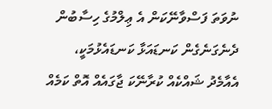ނުވަތަ ފަސްވާނޭކަން އެ ޢިލްމުގެ ހިސާބުން ދެނެގަނެގެން ކަނޑައަޅާ ކަނޑައެޅުމަކީ، އެއާމެދު ޝައްކެއް ކުރާނޭކަ ޖާގައެއް އޮތް ކަމެއް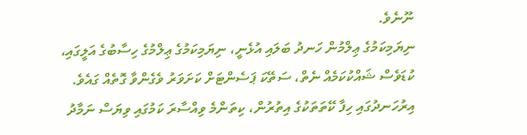ނޫނެވެ.
ނިޔަމިކަމުގެ ޢިލްމުން ހަނދު ބަލައި އުޅެނީ، ނިޔަމިކަމުގެ ޢިލްމުގެ ހިސާބުގެ އަލީގައި، ކުޑަވެސް ޝައްކުކަމެއް ނެތް، ސަތޭކަ ޕަސެންޓަށް ކަށަވަރު ވެގެންވާ ގޮތެއް ގައެވެ.
އިރުހަނދުގައި ހިފާ ކޭތަތަކުގެ އިތުރުން، ކިތަންމެ ވިއްސާރަ ކަމުގައި ވިޔަސް ނަމާދު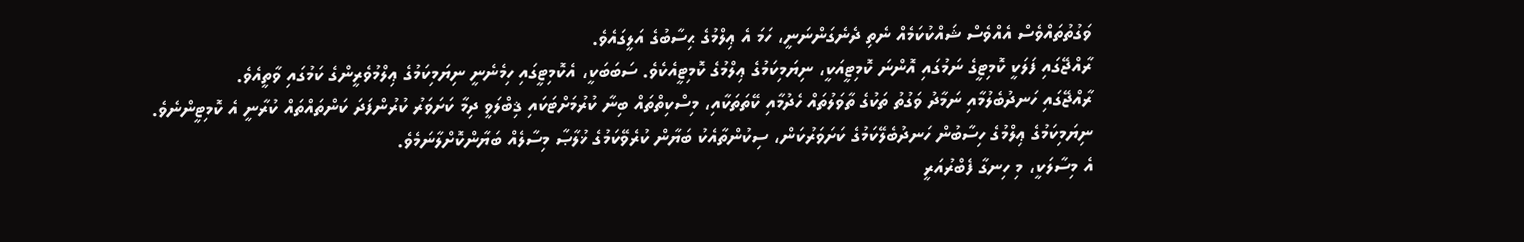ވަގުތުތައްވެސް އެއްވެސް ޝައްކުކަމެއް ނެތި ދެނެގަންނަނީ، ހަމަ އެ ޢިލްމުގެ ޙިސާބުގެ އަލީގައެވެ.
ރާއްޖޭގައި ފަލަކީ ކޮމިޓީގެ ނަމުގައި އޮންނަ ކޮމިޓީއަކީ، ނިޔަމިކަމުގެ ޢިލްމުގެ ކޮމިޓީއެކެވެ. ސަބަބަކީ، އެކޮމިޓީގައި ހިމެނެނީ ނިޔަމިކަމުގެ ޢިލްމުވެރީންގެ ކަމުގައި ވާތީއެވެ.
ރާއްޖޭގައި ހަނދުބެލުމާއި ނަމާދު ވަގުތު ތަކުގެ ތާވަލުތައް ހެދުމާއި ކޭތަތަކާއި، މިސްކިތްތައް ބިނާ ކުރުމަށްޓަކައި ޤިބްލަވީ ދިމާ ކަށަވަރު ކުރުންފަދަ ކަންތައްތައް ކުރާނީ އެ ކޮމިޓީންނެވެ.
ނިޔަމިކަމުގެ ޢިލްމުގެ ހިސާބުން ހަނދުބެލޭކަމުގެ ކަށަވަރުކަން، ސިކުންތާއެކު ބަޔާން ކުރެވޭކަމުގެ ޚުލާޞާ މިސާލެއް ބަޔާންކޮށްލާނަމެވެ.
އެ މިސާލަކީ، މި ހިނގާ ފެބްރުއަރީ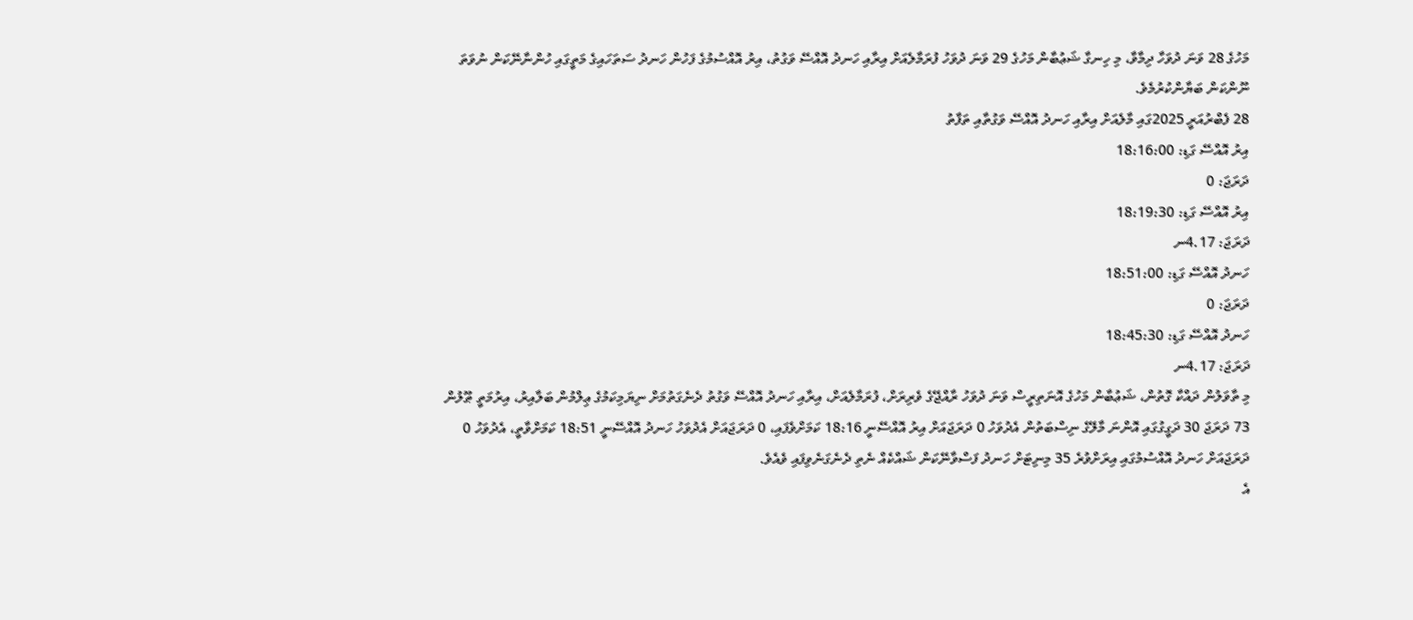މަހުގެ 28 ވަނަ ދުވަހާ ދިމާވާ، މި ހިނގާ ޝަޢުބާން މަހުގެ 29 ވަނަ ދުވަހު ފުރަމާލެއަށް އިރާއި ހަނދު އޮއްސޭ ވަގުތު، އިރު އޮއްސުމުގެ ފަހުން ހަނދު ސަތަހައިގެ މަތީގައި ހުންނާނޭކަން ނުވަތަ ނޫންކަން ބަޔާންކުރުމެވެ.
28 ފެބްރުއަރީ 2025ގައި މާލެއަށް އިރާއި ހަނދު އޮއްސޭ ވަގުތާއި ތަފާތު
އިރު އޮއްސޭ ގަޑި: 18:16:00
ދަރަޖަ: 0
އިރު އޮއްސޭ ގަޑި: 18:19:30
ދަރަޖަ: 4.17ނ
ހަނދު އޮއްސޭ ގަޑި: 18:51:00
ދަރަޖަ: 0
ހަނދު އޮއްސޭ ގަޑި: 18:45:30
ދަރަޖަ: 4.17ނ
މި ތާވަލުން ދައްކާ ގޮތުން، ޝަޢުބާން މަހުގެ އޮނަތިރީސް ވަނަ ދުވަހު ރާއްޖޭގެ ވެރިރަށް، ފުރަމާލެއަށް، އިރާއި ހަނދު އޮއްސޭ ވަގުތު ދެނެގަތުމަށް ނިޔަމިކަމުގެ ޢިލްމުން ބަލާއިރު، އިރުމަތީ ޠޫލުން 73 ދަރަޖަ 30 ދަގީގުގައި އޮންނަ މާލޭގެ ނިސްބަތުން އެދުވަހު 0 ދަރަޖައަށް އިރު އޮއްސޭނީ 18:16 ކަމަށްވެފައި، 0 ދަރަޖައަށް އެދުވަހު ހަނދު އޮއްސޭނީ 18:51 ކަމަށްވާތީ، އެދުވަހު 0 ދަރަޖައަށް ހަނދު އޮއްސުމުގައި އިރަށްވުރެ 35 މިނިޓަށް ހަނދު ފަސްވާނޭކަން ޝައްކެއް ނެތި ދެނެގަނެވިފައި ވެއެވެ.
އެ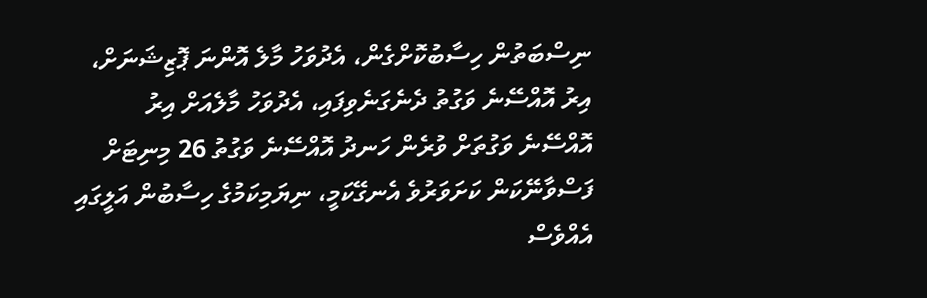ނިސްބަތުން ހިސާބުކޮށްގެން، އެދުވަހު މާލެ އޮންނަ ޕޮޒިޝަނަށް، އިރު އޮއްސޭނެ ވަގުތު ދެނެގަނެވިފައި، އެދުވަހު މާލެއަށް އިރު އޮއްސޭނެ ވަގުތަށް ވުރެން ހަނދު އޮއްސޭނެ ވަގުތު 26 މިނިޓަށް ފަސްވާނޭކަން ކަށަވަރުވެ އެނގޭކަމީ، ނިޔަމިކަމުގެ ހިސާބުން އަލީގައި އެއްވެސް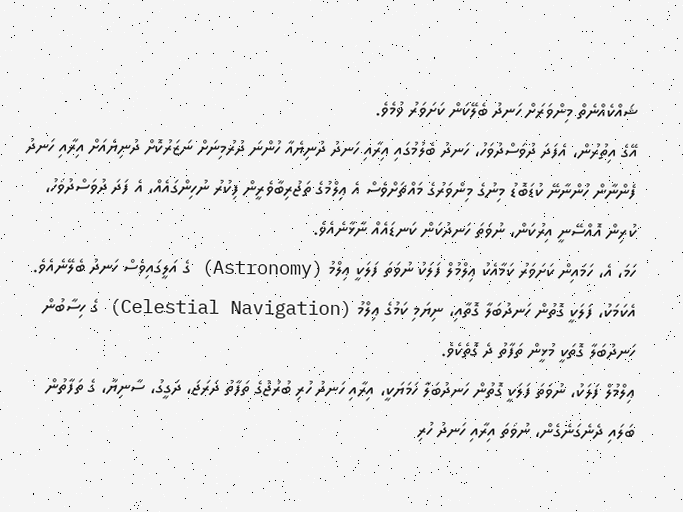ޝައްކެއްނެތް މިންވަރަށް ހަނދު ބެލޭކަން ކަށަވަރު ވުމެވެ.
އޭގެ އިތުރުން، އެފަދަ ދުވަސްދުވަހު، ހަނދު ބެލުމުގައި އިރާއި ހަނދު ދުނިޔެއާ ހުންނަ ދުރުމިނަށް ނަޒަރުކޮށް ދުނިޔެއަށް އިރާއި ހަނދު ފެންނާން ހުންނާނޭ ކުޑަބޮޑު މިނުގެ މިންވަރުގެ މައްޗަށްވެސް އެ ޢިލްމުގެ ތަޖުރިބާވެރީން ފިކުރު ނުހިންގައެއް، އެ ފަދަ ދުވަސްދުވަހު، ކުރިން އޮއްސޭނީ އިރުކަން، ނުވަތަ ހަނދުކަން ކަނޑައެއް ނާޅާނެއެވެ.
ހަމަ، އެ، ހަމައިން ކަށަވަރު ކަމާއެކު ޢިލްމުލް ފަލަކު ނުވަތަ ފަލަކީ ޢިލްމު (Astronomy) ގެ އަލީގައިވެސް ހަނދު ބެލޭނެއެވެ.
އެކަމަކު، ފަލަކީ ގޮތުން ހަނދުބަލާ ގޮތާއި، ނިޔަމި ކަމުގެ ޢިލްމު (Celestial Navigation) ގެ ހިސާބުން ހަނދުބަލާ ގޮތަކީ މުޅީން ތަފާތު ދެ ގޮތެކެވެ.
ޢިލްމުލް ފަލަކު، ނުވަތަ ފަލަކީ ގޮތުން ހަނދުބަލާ ހަމަޔަކީ، އިރާއި ހަނދު ހުރި ބުރުޖުގެ ތަފާތު ދަރަޖަ، ދަގީގު، ސާނިޔާ، ގެ ތަފާތުން ބަލައި ދެނެގަނެގެން، ނުވަތަ އިރާއި ހަނދު ހުރި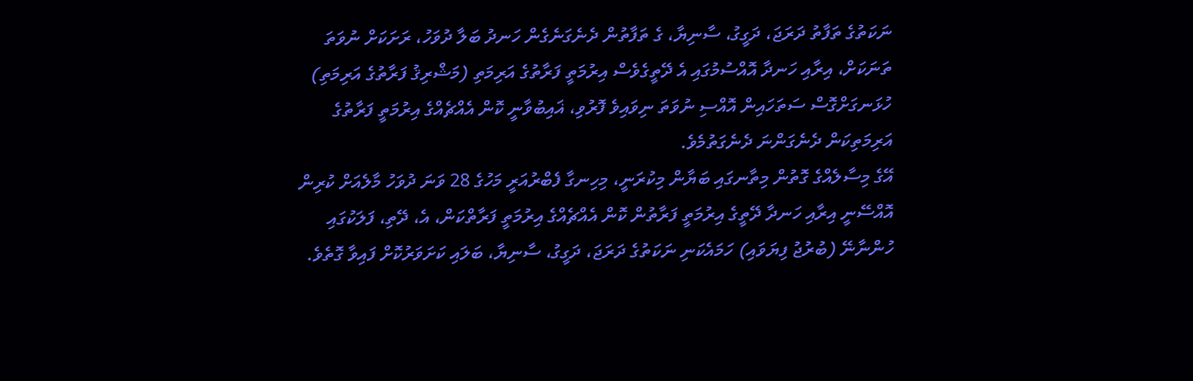ނަކަތުގެ ތަފާތު ދަރަޖަ، ދަގީގު، ސާނިޔާ، ގެ ތަފާތުން ދެނެގަނެގެން ހަނދު ބަލާ ދުވަހު، ރަށަކަށް ނުވަތަ ތަނަކަށް، އިރާއި ހަނދާ އޮއްސުމުގައި އެ ދޭތީގެވެސް އިރުމަތީ ފަރާތުގެ އަރިމަތި (މަޝްރިޤު ފަރާތުގެ އަރިމަތި) ހުޅަނގަށްގޮސް ސަތަހައިން އޮއްސި ނުވަތަ ނިވައިވެ ފޮރުވި، ޣައިބުވާނީ ކޮން އެއްޗެއްގެ އިރުމަތީ ފަރާތުގެ އަރިމަތިކަން ދެނެގަންނަ ދެނެގަތުމެވެ.
އޭގެ މިސާލެއްގެ ގޮތުން މިތާނގައި ބަޔާން މިކުރަނީ، މިހިނގާ ފެބްރުއަރީ މަހުގެ 28 ވަނަ ދުވަހު މާލެއަށް ކުރިން އޮއްސޭނީ އިރާއި ހަނދާ ދޭތީގެ އިރުމަތީ ފަރާތުން ކޮން އެއްޗެއްގެ އިރުމަތީ ފަރާތްކަން، އެ، ދޭތި، ފަލަކުގައި ހުންނާނޭ (ބުރުޖު ފިޔަވައި) ހަމައެކަނި ނަކަތުގެ ދަރަޖަ، ދަގީގު، ސާނިޔާ، ބަލައި ކަށަވަރުކޮށް ފައިވާ ގޮތެވެ.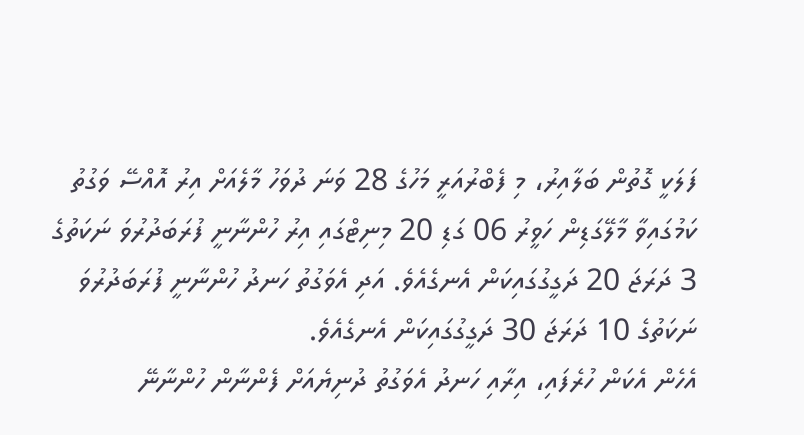ފަލަކީ ގޮތުން ބަލާއިރު، މި ފެބްރުއަރީ މަހުގެ 28 ވަނަ ދުވަހު މާލެއަށް އިރު އޮއްސޭ ވަގުތު ކަމުގައިވާ މާލޭގަޑިން ހަވީރު 06 ގަޑި 20 މިނިޓްގައި އިރު ހުންނާނީ ފުރަބަދުރުވަ ނަކަތުގެ 3 ދަރަޖަ 20 ދަގީގުގައިކަން އެނގެއެވެ. އަދި އެވަގުތު ހަނދު ހުންނާނީ ފުރަބަދުރުވަ ނަކަތުގެ 10 ދަރަޖަ 30 ދަގީގުގައިކަން އެނގެއެވެ.
އެހެން އެކަން ހުރެފައި، އިރާއި ހަނދު އެވަގުތު ދުނިޔެއަށް ފެންނާން ހުންނާނޭ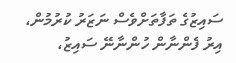ސައިޒުގެ ތަފާތަށްވެސް ނަޒަރު ކުރުމުން، އިރު ފެންނާން ހުންނާނޭ ސައިޒު،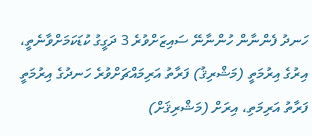ހަނދު ފެންނާން ހުންނާނޭ ސައިޒަށްވުރެ 3 ދަގީގު ކުޑަކަމަށްވާނެތީ، އިރުގެ އިރުމަތީ (މަޝްރިޤު) ފަރާތު އަރިމައްޗަށްވުރެ ހަނދުގެ އިރުމަތީ ފަރާތު އަރިމަތި، އިރަށް (މަޝްރިޤަށް)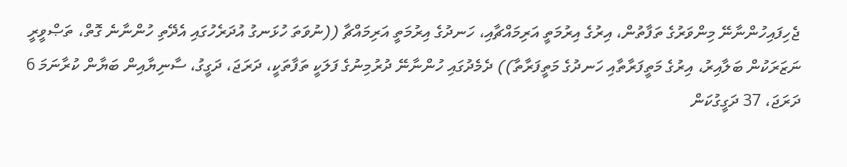ޖެހިފައިހުންނާނޭ މިންވަރުގެ ތަފާތުން، އިރުގެ އިރުމަތީ އަރިމައްޗާއި، ހަނދުގެ އިރުމަތީ އަރިމައްޗާ ((ނުވަތަ ހުޅަނގު އުދަރެހުގައި އެދޭތި ހުންނާނެ ގޮތް، ތަޞްވީރީ ނަޒަރަކުން ބަލާއިރު، އިރުގެ މަތީފަރާތާއި ހަނދުގެ މަތީފަރާތާ)) ދެމެދުގައި ހުންނާނޭ ދުރުމިނުގެ ފަލަކީ ތަފާތަކީ، ދަރަޖަ، ދަގީގު، ސާނިޔާއިން ބަޔާން ކުރާނަމަ 6 ދަރަޖަ، 37 ދަގީގުކަން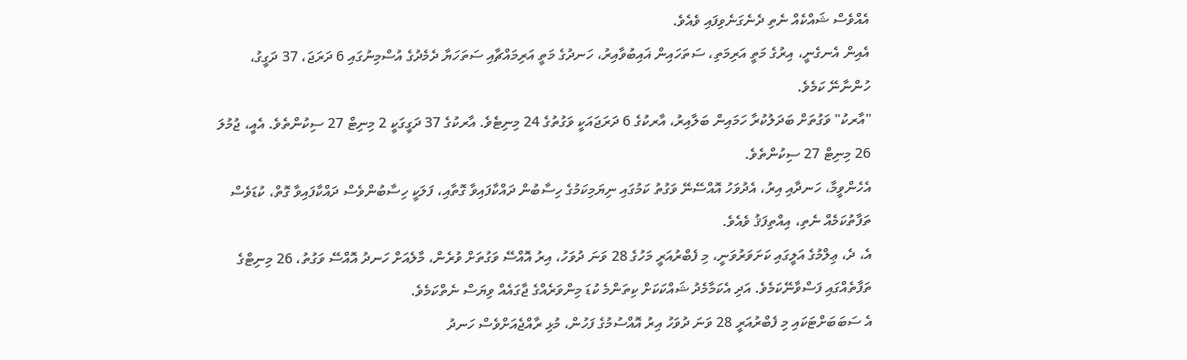އެއްވެސް ޝައްކެއް ނެތި ދެނެގަނެވިފައި ވެއެވެ.
އެއިން އެނގެނީ، އިރުގެ މަތީ އަރިމަތި، ސަތަހައިން ޣައިބުވާއިރު، ހަނދުގެ މަތީ އަރިމައްޗާއި ސަތަހަޔާ ދެމެދުގެ އުސްމިނުގައި 6 ދަރަޖަ، 37 ދަގީގު، ހުންނާނޭ ކަމެވެ.
"އާރކު" ވަގުތަށް ބަދަލުކުރާ ހަމައިން ބަލާއިރު، އާރކުގެ 6 ދަރަޖައަކީ ވަގުތުގެ 24 މިނިޓެވެ. އާރކުގެ 37 ދަގީގަކީ 2 މިނިޓް 27 ސިކުންތެވެ. އެއީ، ޖުމުލަ 26 މިނިޓް 27 ސިކުންތެވެ.
އެހެންވީމާ، ހަނދާއި އިރު، އެދުވަހު އޮއްސޭނޭ ވަގުތު ކަމުގައި ނިޔަމިކަމުގެ ހިސާބުން ދައްކާފައިވާ ގޮތާއި، ފަލަކީ ހިސާބުންވެސް ދައްކާފައިވާ ގޮތް، ކުޑަވެސް ތަފާތުކަމެއް ނެތި، އިއްތިފަޤު ވެއެވެ.
އެ، ދެ، ޢިލްމުގެ އަލީގައި ކަށަވަރުވަނީ، މި ފެބްރުއަރީ މަހުގެ 28 ވަނަ ދުވަހު، އިރު އޮއްސޭ ވަގުތަށް ވުރެން، މާލެއަށް ހަނދު އޮއްސޭ ވަގުތު، 26 މިނިޓްގެ ތަފާތެއްގައި ފަސްވާނޭކަމެވެ. އަދި އެކަމާމެދު ޝައްކަކަށް ކިތަންމެ ކުޑަ މިންވަރެއްގެ ޖާގައެއް ވިޔަސް ނެތްކަމެވެ.
އެ ސަބަބަށްޓަކައި މި ފެބްރުއަރީ 28 ވަނަ ދުވަހު އިރު އޮއްސުމުގެ ފަހުން، މުޅި ރާއްޖެއަށްވެސް ހަނދު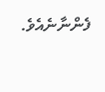ފެންނާނެއެވެ.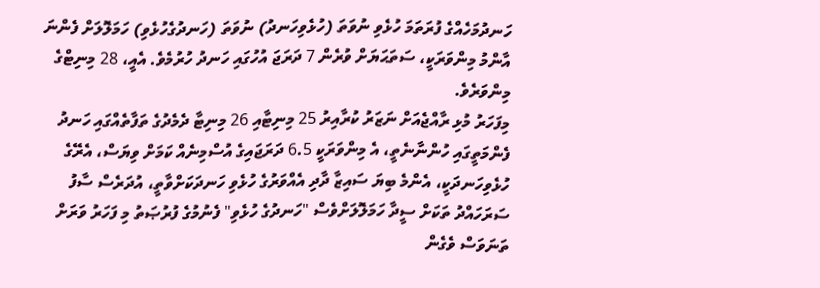ހަނދުމަހެއްގެ ފުރަތަމަ ހުޅެވި ނުވަތަ (ހުޅެވިހަނދު) ނުވަތަ (ހަނދުގެހުޅެވި) ހަމަލޮލަށް ފެންނަ އާންމު މިންވަރަކީ، ސަތަޙަޔަށް ވުރެން 7 ދަރަޖަ އުހުގައި ހަނދު ހުރުމެވެ. އެއީ، 28 މިނިޓްގެ މިންވަރެވެ.
މިފަހަރު މުޅި ރާއްޖެއަށް ނަޒަރު ކުރާއިރު 25 މިނިޓާއި 26 މިނިޓާ ދެމެދުގެ ތަފާތެއްގައި ހަނދު ފެންމަތީގައި ހުންނާނެތީ، އެ މިންވަރަކީ 6.5 ދަރަޖައިގެ އުސްމިނެއް ކަމަށް ވިޔަސް، އެރޭގެ ހުޅެވިހަނދަކީ، އެންމެ ބިޔަ ސައިޒާ ދާދި އެއްވަރުގެ ހުޅެވި ހަނދަކަށްވާތީ، އުދަރެސް ސާފު ސަރަހައްދު ތަކަށް ސީދާ ހަމަލޮލަށްވެސް "ހަނދުގެ ހުޅެވި" ފެނުމުގެ ފުރުޞަތު މި ފަހަރު ވަރަށް ތަނަވަސް ވެގެން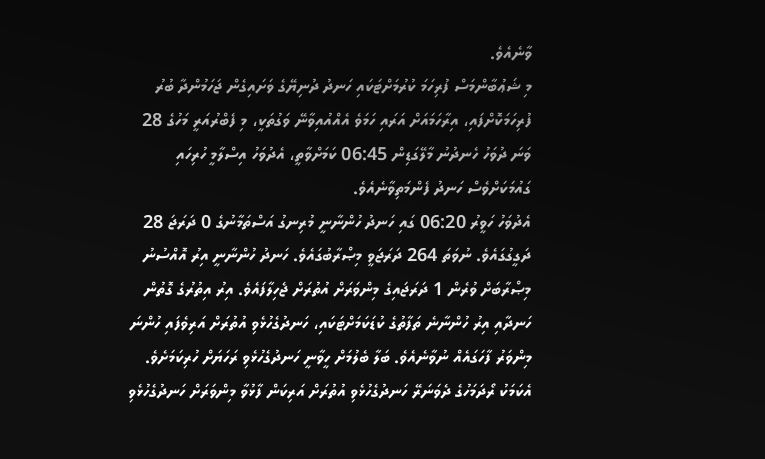ވާނެއެވެ.
މި ޝަޢުބާންމަސް ފުރިހަމަ ކުރުމަށްޓަކައި ހަނދު ދުނިޔޭގެ ވަށައިގެން ޖަހަމުންދާ ބުރު ފުރިހަމަކޮށްފައި، އިރާހަމައަށް އަރައި ހަމަވެ އެއްއުއިވާނޭ ވަގުތަކީ، މި ފެބްރުއަރީ މަހުގެ 28 ވަނަ ދުވަހު ހެނދުނު މާލޭގަޑިން 06:45 ކަމަށްވާތީ، އެދުވަހު އިސްލާމީ ހުރިހައި ގައުމަކަށްވެސް ހަނދު ފެންމަތިވާނެއެވެ.
އެދުވަހު ހަވީރު 06:20 ގައި ހަނދު ހުންނާނީ މުރިނގު އަސްތަމާނުގެ 0 ދަރަޖަ 28 ދަގީގުގައެވެ. ނުވަތަ 264 ދަރަޖަވީ މިޞްރާބުގައެވެ. ހަނދު ހުންނާނީ އިރު އޮއްސުނު މިޞްރާބަށް ވުރެން 1 ދަރަޖައިގެ މިންވަރަށް އުތުރަށް ޖެހިލާފައެވެ. އިރު އިތުރުގެ ގޮތުން ހަނދާއި އިރު ހުންނާނެ ތަފާތުގެ ކުޑަކަމަށްޓަކައި، ހަނދުގެހުޅެވި އުތުރަށް އަރިވެފައި ހުންނަ މިންވަރު ފާހަގައެއް ނުވާނެއެވެ. ބަލާ ބެލުމަށް ހީވާނީ ހަނދުގެހުޅެވި ރަހަޔަށް ހުރިކަމަށެވެ. އެކަމަކު ރޯދަމަހުގެ ދެވަނަރޭ ހަނދުގެހުޅެވި އުތުރަށް އަރިކަން ފާޅުވާ މިންވަރަށް ހަނދުގެހުޅެވި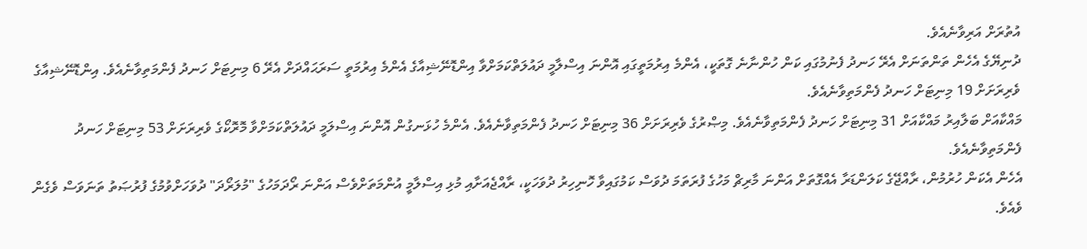އުތުރަށް އަރިވާނެއެވެ.
ދުނިޔޭގެ އެހެން ތަންތަނަށް އެރޭ ހަނދު ފެނުމުގައި ކަން ހުންނާނެ ގޮތަކީ، އެންމެ އިރުމަތީގައި އޮންނަ އިސްލާމީ ދައުލަތްކަމަށްވާ އިންޑޮނޭޝިއާގެ އެންމެ އިރުމަތީ ސަރަޙައްދަށް އެރޭ 6 މިނިޓަށް ހަނދު ފެންމަތިވާނެއެވެ. އިންޑޮނޭޝިއާގެ ވެރިރަށަށް 19 މިނިޓަށް ހަނދު ފެންމަތިވާނެއެވެ.
މައްކާއަށް ބަލާއިރު މައްކާއަށް 31 މިނިޓަށް ހަނދު ފެންމަތިވާނެއެވެ. މިޞްރުގެ ވެރިރަށަށް 36 މިނިޓަށް ހަނދު ފެންމަތިވާނެއެވެ. އެންމެ ހުޅަނގުން އޮންނަ އިސްލަމީ ދައުލަތްކަމަށްވާ މޮރޮކޯގެ ވެރިރަށަށް 53 މިނިޓަށް ހަނދު ފެންމަތިވާނެއެވެ.
އެހެން އެކަން ހުރުމުން، ރާއްޖޭގެ ކަލަންޑަރާ އެއްގޮތަށް އަންނަ މާރިޗް މަހުގެ ފުރަތަމަ ދުވަސް ކަމުގައިވާ ހޮނިހިރު ދުވަހަކީ، ރާއްޖެއަށާއި މުޅި އިސްލާމީ އުންމަތަށްވެސް އަންނަ ރޯދަމަހުގެ "މުލަރޯދަ" ދުވަހަށްވުމުގެ ފުރުޞަތު ތަނަވަސް ވެގެން ވެއެވެ.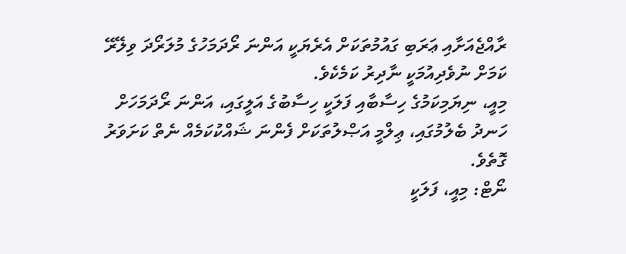ރާއްޖެއަށާއި ޢަރަބި ގައުމުތަކަށް އެރެޔަކީ އަންނަ ރޯދަމަހުގެ މުލަރޯދަ ވިލޭރޭ ކަމަށް ނުވެދިއުމަކީ ނާދިރު ކަމެކެވެ.
މިއީ، ނިޔަމިކަމުގެ ހިސާބާއި ފަލަކީ ހިސާބުގެ އަލީގައި، އަންނަ ރޯދަމަހަށް ހަނދު ބެލުމުގައި، ޢިލްމީ އަޞްލުތަކަށް ފެންނަ ޝައްކުކަމެއް ނެތް ކަށަވަރު ގޮތެވެ.
ނޯޓް: މިއީ، ފަލަކީ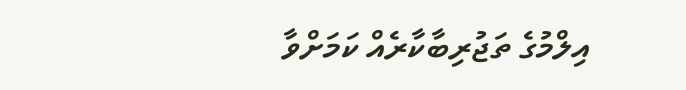އިލްމުގެ ތަޖުރިބާކާރެއް ކަމަށްވާ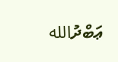ޢަބްދުالله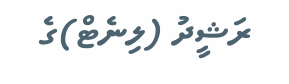ރަޝީދު (ލިނެޓް)ގެ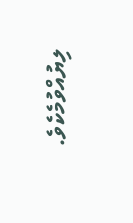ލިޔުއްވުމެކެވެ.